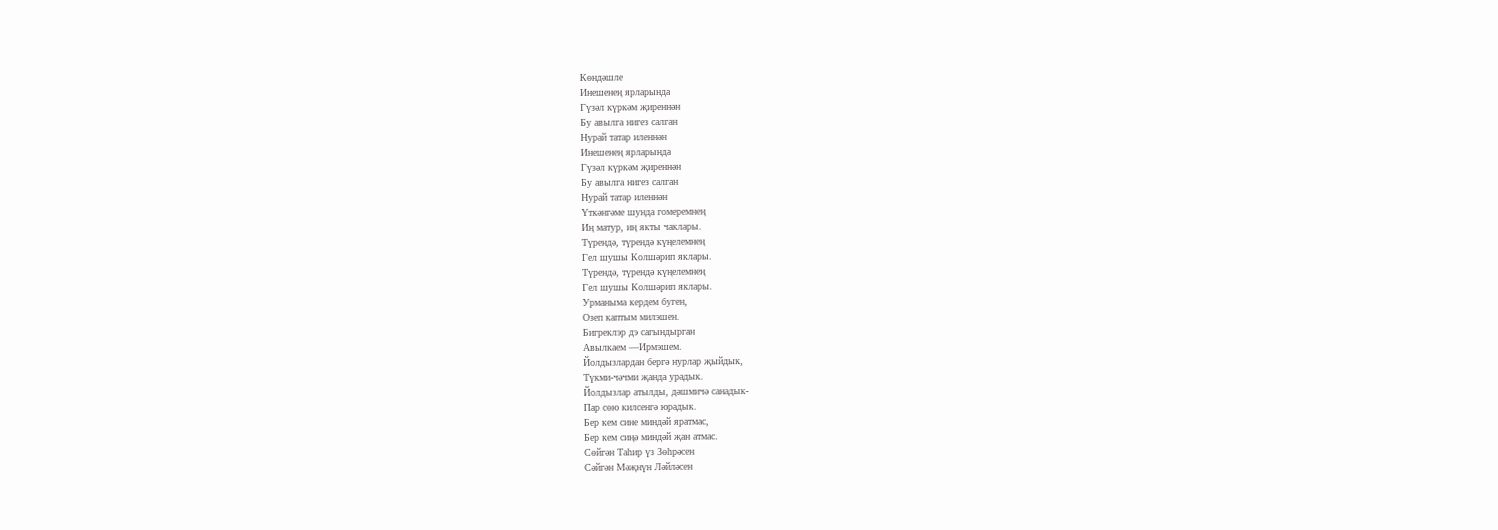Көндәшле
Инешенең ярларында
Гүзәл күркәм җиреннән
Бу авылга нигез салган
Нурай татар иленнән
Инешенең ярларында
Гүзәл күркәм җиреннән
Бу авылга нигез салган
Нурай татар иленнән
Үткәнгәме шунда гомеремнең
Иң матур, иң якты чаклары.
Түрендә, түрендә күңелемнең
Гел шушы Колшәрип яклары.
Түрендә, түрендә күңелемнең
Гел шушы Колшәрип яклары.
Урманыма кердем буген,
Озеп каптым милэшен.
Бигреклэр дэ сагындырган
Авылкаем —Ирмэшем.
Йолдызлардан бергә нурлар җыйдык,
Түкми-чәчми җанда урадык.
Йолдызлар атылды, дәшмичә санадык-
Пар сөю килсенгә юрадык.
Бер кем сине миндәй яратмас,
Бер кем сиңә миндәй җан атмас.
Сөйгән Таһир үз Зөһрәсен
Сәйгән Мәҗнүн Ләйләсен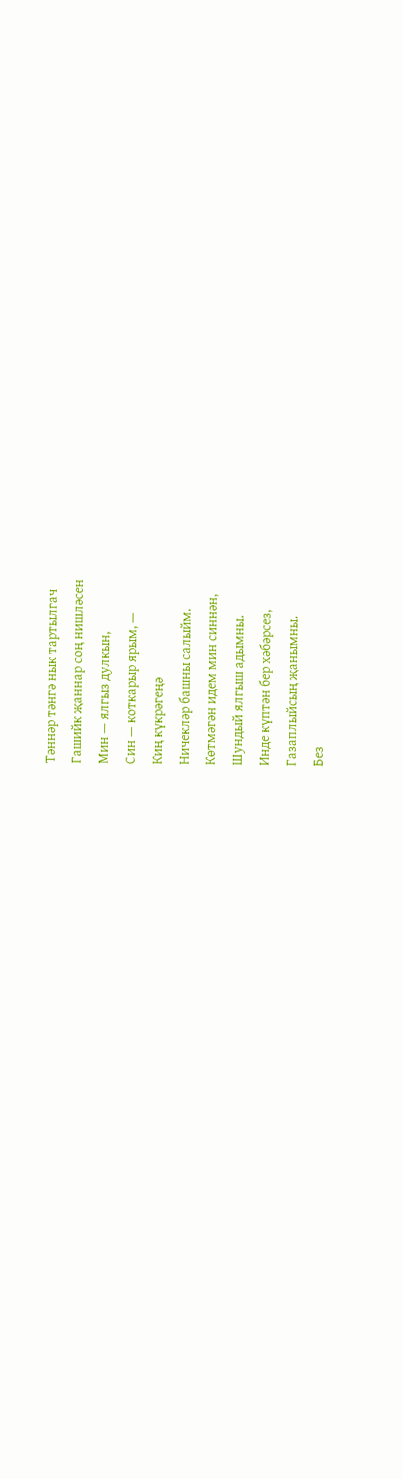Тәннәр тәнгә нык тартылгач
Гашийк җаннар соң нишләсен
Мин — ялгыз дулкын,
Син — коткарыр ярым, —
Киң күкрәгеңә
Ничекләр башны салыйм.
Көтмәгән идем мин синнән,
Шундый ялгыш адымны.
Инде күптән бер хәбәрсез,
Газаплыйсың җанымны.
Без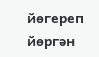йөгереп йөргән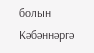болын
Кәбәннәргә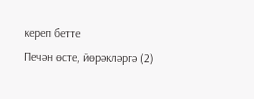кереп бетте
Печән өсте, йөрәкләргә (2)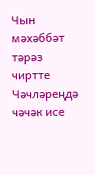Чын мәхәббәт тәрәз чиртте
Чәчләреңдә чәчәк исе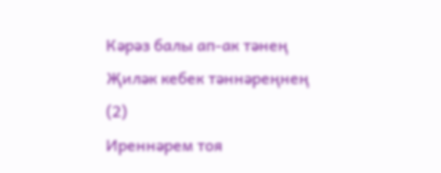Кәрәз балы ап-ак тәнең
Җиләк кебек тәннәреңнең (2)
Иреннәрем тоя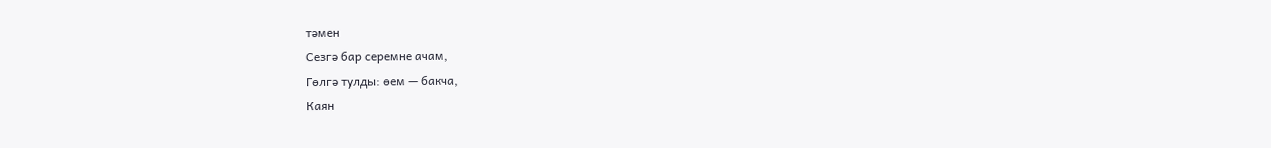тәмен
Сезгә бар серемне ачам,
Гөлгә тулды: өем — бакча,
Каян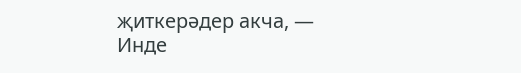җиткерәдер акча, —
Инде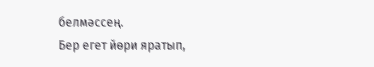белмәссең.
Бер егет йөри яратып,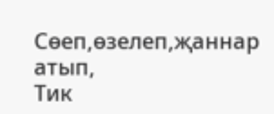Сөеп,өзелеп,җаннар атып,
Тик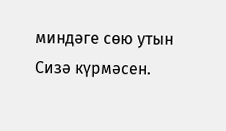миндәге сөю утын
Сизә күрмәсен.